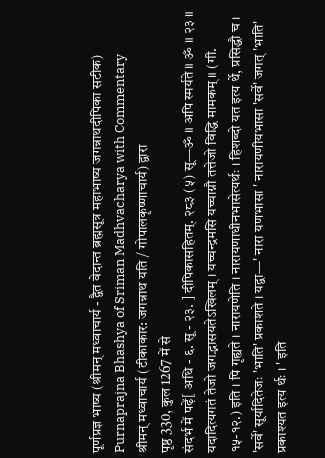पूर्णप्रज्ञ भाष्य (श्रीमन् मध्वाचार्य - द्वैत वेदान्त ब्रह्मसूत्र महाभाष्य जगन्नाथदीपिका सटीक)
Purnaprajna Bhashya of Sriman Madhvacharya with Commentary
श्रीमन् मध्वाचार्य (टीकाकार: जगन्नाथ यति / गोपालकृष्णाचार्य) द्वारा
पृष्ठ 330, कुल 1267 में से
संदर्भ में पढ़ें[ अधि - ६. सू - २३. ] दीपिकासहितम्. २८३ (५) सू—ॐ ॥ अपि स्मर्यते ॥ ॐ ॥ २३ ॥ यदादित्यगतं तेजो जगद्भासयतेऽखिलम् । यच्चन्द्रमसि यच्चाग्नौ तत्तेजो विद्धि मामकम् ॥ (गी. १५-१२.) इति । पि गृह्यते । नारायणेति । नारायणाधीनभासेत्यर्थः । हिशब्दो यत इत्य र्थे, प्रसिद्धौ च । 'सर्वे' सूर्यादितेजः 'भाति' प्रकाशते । यद्वा—' नारा यणभासा ' नारायणीयभासा 'सर्वे' जगत् 'भाति' प्रकाश्यत इत्य र्थः । ' इति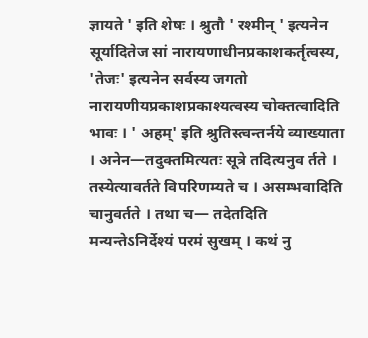ज्ञायते ' इति शेषः । श्रुतौ ' रश्मीन् ' इत्यनेन सूर्यादितेज सां नारायणाधीनप्रकाशकर्तृत्वस्य, 'तेजः' इत्यनेन सर्वस्य जगतो नारायणीयप्रकाशप्रकाश्यत्वस्य चोक्तत्वादिति भावः । ' अहम्' इति श्रुतिस्त्वन्तर्नये व्याख्याता । अनेन—तदुक्तमित्यतः सूत्रे तदित्यनुव र्तते । तस्येत्यावर्तते विपरिणम्यते च । असम्भवादिति चानुवर्तते । तथा च— तदेतदिति मन्यन्तेऽनिर्देश्यं परमं सुखम् । कथं नु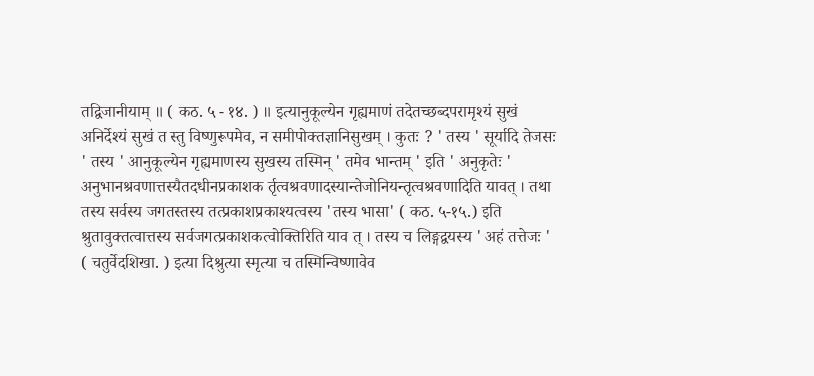तद्विजानीयाम् ॥ ( कठ. ५ - १४. ) ॥ इत्यानुकूल्येन गृह्यमाणं तदेतच्छब्दपरामृश्यं सुखं अनिर्देश्यं सुखं त स्तु विष्णुरूपमेव, न समीपोक्तज्ञानिसुखम् । कुतः ? ' तस्य ' सूर्यादि तेजसः ' तस्य ' आनुकूल्येन गृह्यमाणस्य सुखस्य तस्मिन् ' तमेव भान्तम् ' इति ' अनुकृतेः ' अनुभानश्रवणात्तस्यैतदधीनप्रकाशक र्तृत्वश्रवणादस्यान्तेजोनियन्तृत्वश्रवणादिति यावत् । तथा तस्य सर्वस्य जगतस्तस्य तत्प्रकाशप्रकाश्यत्वस्य 'तस्य भासा' ( कठ. ५-१५.) इति श्रुतावुक्तत्वात्तस्य सर्वजगत्प्रकाशकत्वोक्तिरिति याव त् । तस्य च लिङ्गद्वयस्य ' अहं तत्तेजः ' ( चतुर्वेदशिखा. ) इत्या दिश्रुत्या स्मृत्या च तस्मिन्विष्णावेव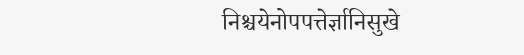निश्चयेनोपपत्तेर्ज्ञानिसुखे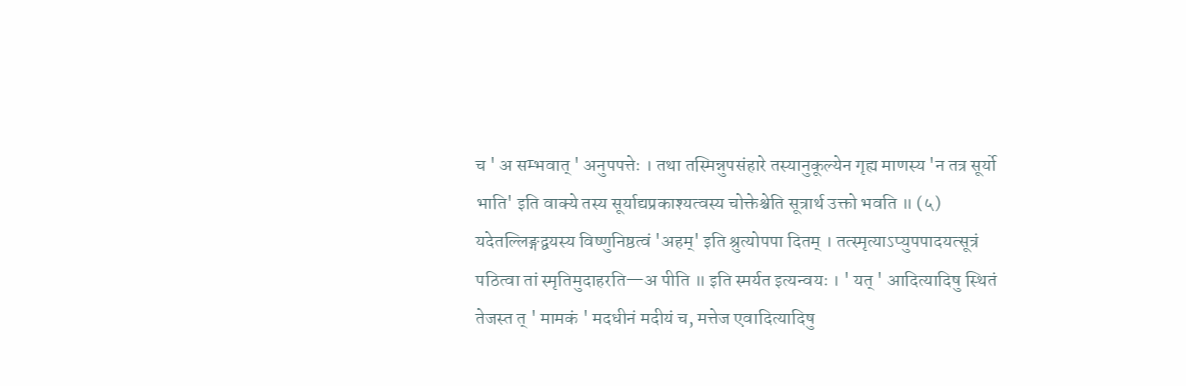च ' अ सम्भवात् ' अनुपपत्तेः । तथा तस्मिन्नुपसंहारे तस्यानुकूल्येन गृह्य माणस्य 'न तत्र सूर्यो भाति' इति वाक्ये तस्य सूर्याद्यप्रकाश्यत्वस्य चोक्तेश्चेति सूत्रार्थ उक्तो भवति ॥ (५) यदेतल्लिङ्गद्वयस्य विष्णुनिष्ठत्वं 'अहम्' इति श्रुत्योपपा दितम् । तत्स्मृत्याऽप्युपपादयत्सूत्रं पठित्वा तां स्मृतिमुदाहरति—अ पीति ॥ इति स्मर्यत इत्यन्वयः । ' यत् ' आदित्यादिषु स्थितं तेजस्त त् ' मामकं ' मदधीनं मदीयं च, मत्तेज एवादित्यादिषु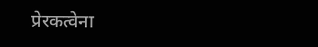प्रेरकत्वेना